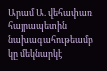Արամ Ա. վեհափառ հայրապետին նախագահութեամբ կը մեկնարկէ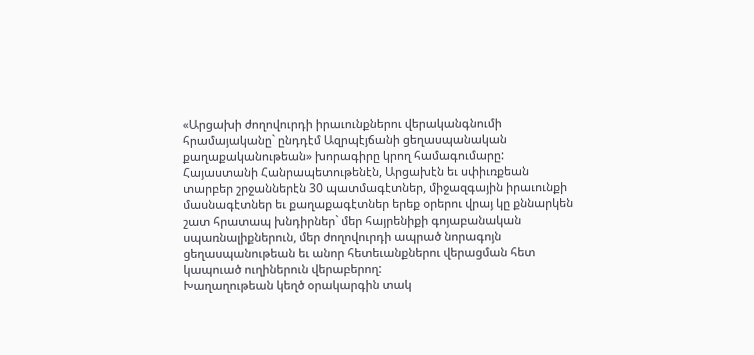«Արցախի ժողովուրդի իրաւունքներու վերականգնումի հրամայականը` ընդդէմ Ազրպէյճանի ցեղասպանական քաղաքականութեան» խորագիրը կրող համագումարը: Հայաստանի Հանրապետութենէն, Արցախէն եւ սփիւռքեան տարբեր շրջաններէն 30 պատմագէտներ, միջազգային իրաւունքի մասնագէտներ եւ քաղաքագէտներ երեք օրերու վրայ կը քննարկեն շատ հրատապ խնդիրներ` մեր հայրենիքի գոյաբանական սպառնալիքներուն, մեր ժողովուրդի ապրած նորագոյն ցեղասպանութեան եւ անոր հետեւանքներու վերացման հետ կապուած ուղիներուն վերաբերող:
Խաղաղութեան կեղծ օրակարգին տակ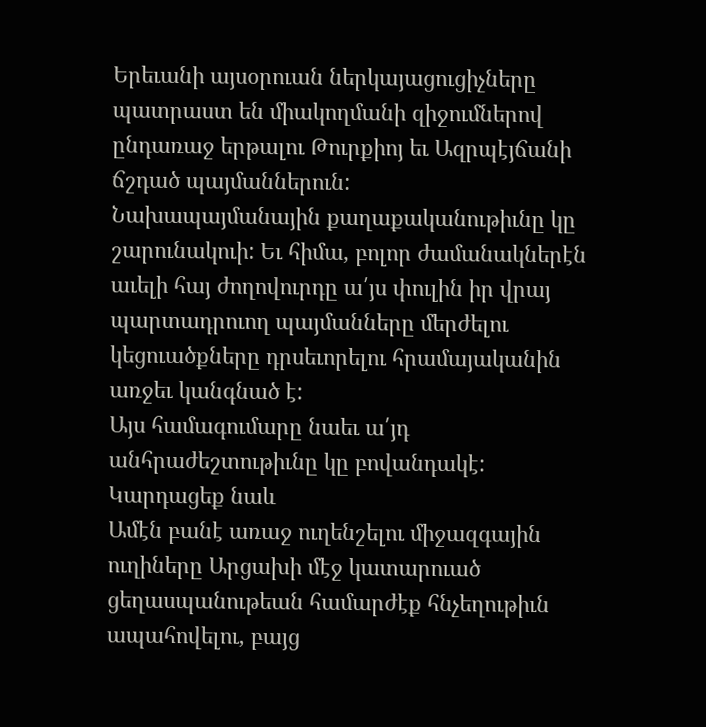Երեւանի այսօրուան ներկայացուցիչները պատրաստ են միակողմանի զիջումներով ընդառաջ երթալու Թուրքիոյ եւ Ազրպէյճանի ճշդած պայմաններուն:
Նախապայմանային քաղաքականութիւնը կը շարունակուի: Եւ հիմա, բոլոր ժամանակներէն աւելի հայ ժողովուրդը ա՛յս փուլին իր վրայ պարտադրուող պայմանները մերժելու կեցուածքները դրսեւորելու հրամայականին առջեւ կանգնած է:
Այս համագումարը նաեւ ա՛յդ անհրաժեշտութիւնը կը բովանդակէ:
Կարդացեք նաև
Ամէն բանէ առաջ ուղենշելու միջազգային ուղիները Արցախի մէջ կատարուած ցեղասպանութեան համարժէք հնչեղութիւն ապահովելու, բայց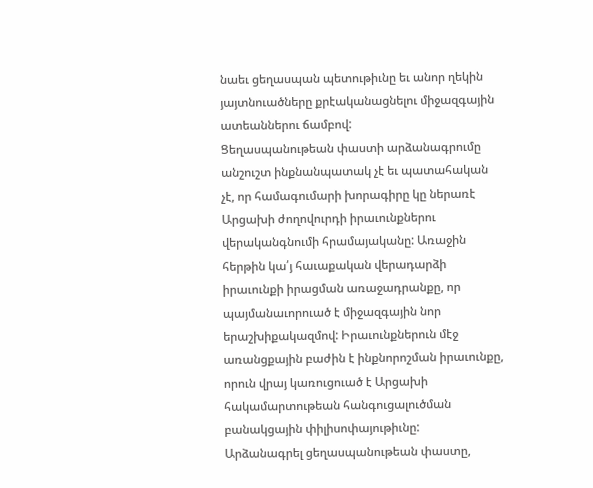նաեւ ցեղասպան պետութիւնը եւ անոր ղեկին յայտնուածները քրէականացնելու միջազգային ատեաններու ճամբով:
Ցեղասպանութեան փաստի արձանագրումը անշուշտ ինքնանպատակ չէ եւ պատահական չէ, որ համագումարի խորագիրը կը ներառէ Արցախի ժողովուրդի իրաւունքներու վերականգնումի հրամայականը: Առաջին հերթին կա՛յ հաւաքական վերադարձի իրաւունքի իրացման առաջադրանքը, որ պայմանաւորուած է միջազգային նոր երաշխիքակազմով: Իրաւունքներուն մէջ առանցքային բաժին է ինքնորոշման իրաւունքը, որուն վրայ կառուցուած է Արցախի հակամարտութեան հանգուցալուծման բանակցային փիլիսոփայութիւնը:
Արձանագրել ցեղասպանութեան փաստը,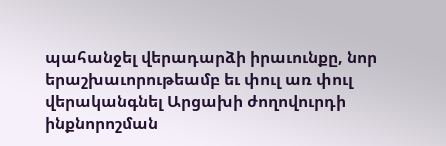պահանջել վերադարձի իրաւունքը, նոր երաշխաւորութեամբ եւ փուլ առ փուլ վերականգնել Արցախի ժողովուրդի ինքնորոշման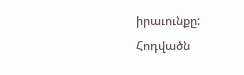իրաւունքը:
Հոդվածն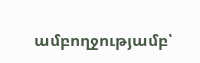ամբողջությամբ՝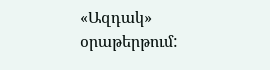«Ազդակ» օրաթերթում: